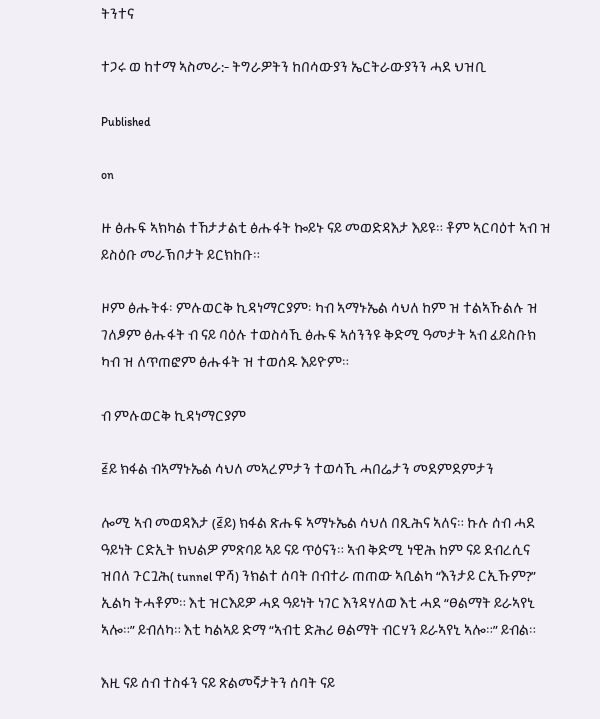ትንተና

ተጋሩ ወ ከተማ ኣስመራ:- ትግራዎትን ከበሳውያን ኤርትራውያንን ሓደ ህዝቢ

Published

on

ዙ ፅሑፍ ኣክካል ተኸታታልቲ ፅሑፋት ኰይኑ ናይ መወድዳእታ እይዩ። ቶም ኣርባዕተ ኣብ ዝ ይስዕቡ መራኽቦታት ይርክከቡ።

ዞም ፅሑትፋ፡ ምሉወርቅ ኪዳነማርያም፡ ካብ ኣማኑኤል ሳህለ ከም ዝ ተልኣኹልሉ ዝ ገለፆም ፅሑፋት ብ ናይ ባዕሉ ተወስሳኺ ፅሑፍ ኣሰንንዩ ቅድሚ ዓመታት ኣብ ፈይስቡክ ካብ ዝ ለጥጠፎም ፅሑፋት ዝ ተወሰዱ እይዮም።

ብ ምሉወርቅ ኪዳነማርያም

፭ይ ክፋል ብኣማኑኤል ሳህለ መኣረምታን ተወሳኺ ሓበሬታን መደምደምታን

ሎሚ ኣብ መወዳእታ (፭ይ) ክፋል ጽሑፍ ኣማኑኤል ሳህለ በጺሕና ኣለና። ኩሉ ሰብ ሓደ ዓይነት ርድኢት ክህልዎ ምጽባይ ኣይ ናይ ጥዕናን። ኣብ ቅድሚ ነዊሕ ከም ናይ ደብረሲና ዝበለ ጉርጓሕ( tunnel ዋሻ) ንክልተ ሰባት በብተራ ጠጠው ኣቢልካ “እንታይ ርኢኹም?” ኢልካ ትሓቶም። እቲ ዝርእይዎ ሓደ ዓይነት ነገር እንዳሃለወ እቲ ሓደ “ፀልማት ይራኣየኒ ኣሎ።” ይብለካ። እቲ ካልኣይ ድማ “ኣብቲ ድሕሪ ፀልማት ብርሃን ይራኣየኒ ኣሎ።” ይብል።

እዚ ናይ ሰብ ተስፋን ናይ ጽልመኛታትን ሰባት ናይ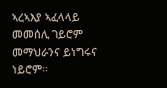ኣረኣእያ ኣፈላላይ መመሰሊ ገይሮም መማህራንና ይነግሩና ነይሮም።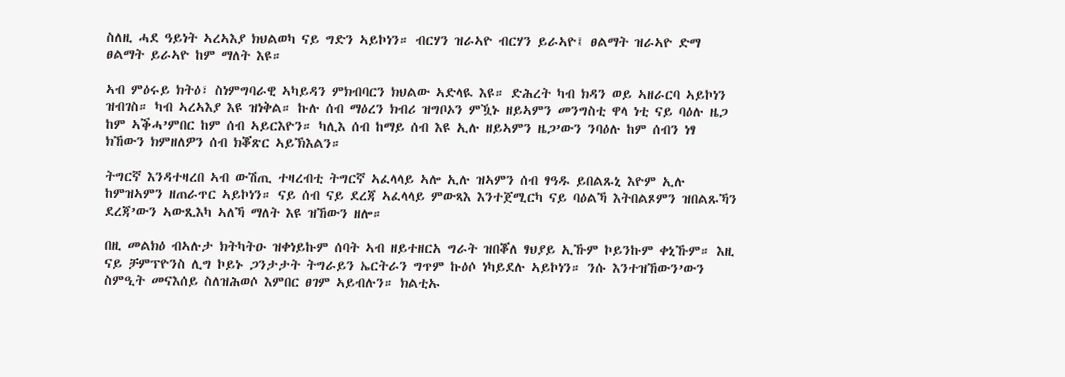ስለዚ ሓደ ዓይነት ኣረኣእያ ክህልወካ ናይ ግድን ኣይኮነን። ብርሃን ዝራኣዮ ብርሃን ይራኣዮ፤ ፀልማት ዝራኣዮ ድማ ፀልማት ይራኣዮ ከም ማለት እዩ።

ኣብ ምዕሩይ ክትዕ፣ ስነምግባራዊ ኣካይዳን ምክብባርን ክህልው ኣድላዪ እዩ። ድሕረት ካብ ክዳን ወይ ኣዘራርባ ኣይኮነን ዝብገስ። ካብ ኣረኣእያ እዩ ዝነቅል። ኩሉ ሰብ ማዕረን ክብሪ ዝግቦኦን ምዃኑ ዘይኣምን መንግስቲ ዋላ ነቲ ናይ ባዕሉ ዜጋ ከም ኣቕሓ’ምበር ከም ሰብ ኣይርእዮን። ካሊእ ሰብ ከማይ ሰብ እዩ ኢሉ ዘይኣምን ዜጋ’ውን ንባዕሉ ከም ሰብን ነፃ ክኸውን ክምዘለዎን ሰብ ክቖጽር ኣይኽእልን።

ትግርኛ እንዳተዛረበ ኣብ ውሽጢ ተዛረብቲ ትግርኛ ኣፈላላይ ኣሎ ኢሉ ዝኣምን ሰብ ፃዓዱ ይበልጹኒ እዮም ኢሉ ከምዝኣምን ዘጠራጥር ኣይኮነን። ናይ ሰብ ናይ ደረጃ ኣፈላላይ ምውጻእ እንተጀሚርካ ናይ ባዕልኻ እትበልጾምን ዝበልጹኻን ደረጃ’ውን ኣውጺእካ ኣለኻ ማለት እዩ ዝኸውን ዘሎ።

በዚ መልክዕ ብኣሉታ ክትካትዑ ዝቀነይኩም ሰባት ኣብ ዘይተዘርአ ግራት ዝበቖለ ፃህያይ ኢኹም ኮይንኩም ቀኒኹም። እዚ ናይ ቻምፕዮንስ ሊግ ኮይኑ ጋንታታት ትግራይን ኤርትራን ግጥም ኩዕሶ ነካይደሉ ኣይኮነን። ንሱ እንተዝኸውን’ውን ስምዒት መናእሰይ ስለዝሕወሶ እምበር ፀገም ኣይብሉን። ክልቲኡ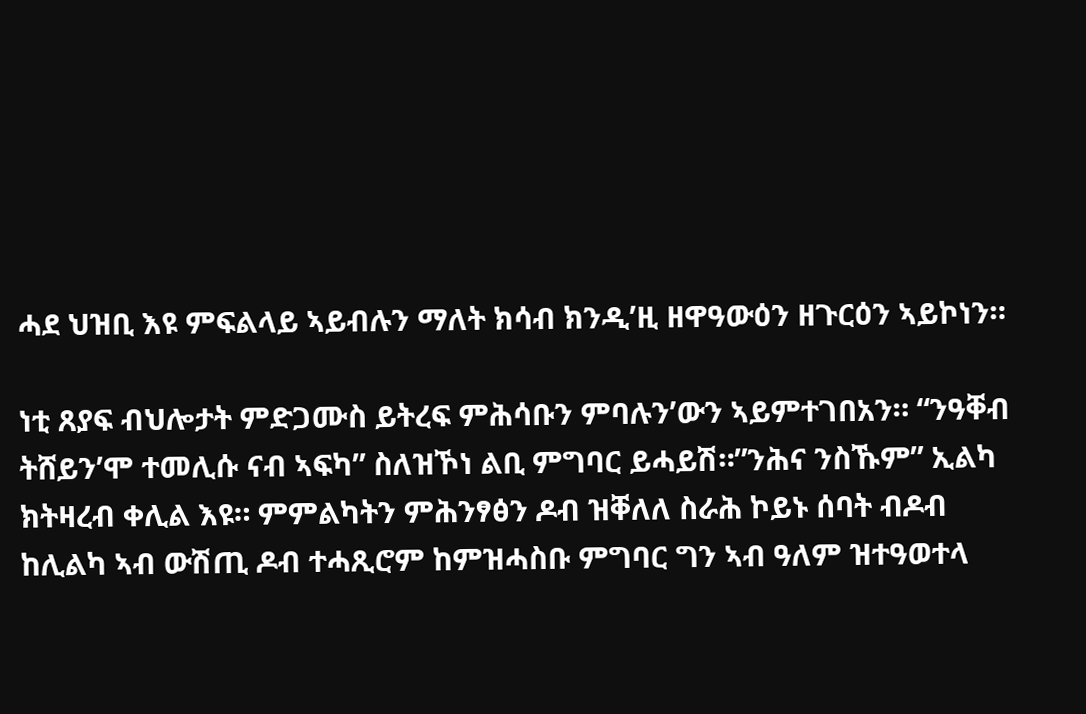ሓደ ህዝቢ እዩ ምፍልላይ ኣይብሉን ማለት ክሳብ ክንዲ’ዚ ዘዋዓውዕን ዘጉርዕን ኣይኮነን።

ነቲ ጸያፍ ብህሎታት ምድጋሙስ ይትረፍ ምሕሳቡን ምባሉን’ውን ኣይምተገበአን። “ንዓቐብ ትሸይን’ሞ ተመሊሱ ናብ ኣፍካ” ስለዝኾነ ልቢ ምግባር ይሓይሽ።”ንሕና ንስኹም” ኢልካ ክትዛረብ ቀሊል እዩ። ምምልካትን ምሕንፃፅን ዶብ ዝቐለለ ስራሕ ኮይኑ ሰባት ብዶብ ከሊልካ ኣብ ውሽጢ ዶብ ተሓጺሮም ከምዝሓስቡ ምግባር ግን ኣብ ዓለም ዝተዓወተላ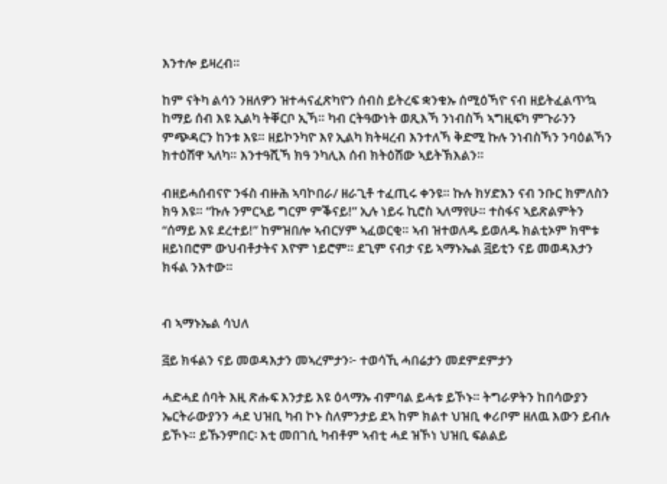እንተሎ ይዛረብ።

ከም ናትካ ልሳን ንዘለዎን ዝተሓናፈጽካዮን ሰብስ ይትረፍ ቋንቁኡ ሰሚዕኻዮ ናብ ዘይትፈልጥ’ኳ ከማይ ሰብ እዩ ኢልካ ትቐርቦ ኢኻ። ካብ ርትዓውነት ወጺእኻ ንነብስኻ ኣግዚፍካ ምጉራንን ምጭዳርን ከንቱ እዩ። ዘይኮንካዮ እየ ኢልካ ክትዛረብ እንተለኻ ቅድሚ ኩሉ ንነብስኻን ንባዕልኻን ክተዕሽዋ ኣለካ። እንተዓሺኻ ክዓ ንካሊእ ሰብ ክትዕሽው ኣይትኽእልን።

ብዘይሓሰብናዮ ንፋስ ብዙሕ ኣባኮበራ/ ዘራጊቶ ተፈጢሩ ቀንዩ። ኩሉ ክሃድእን ናብ ንቡር ክምለስን ክዓ እዩ። “ኩሉ ንምርኣይ ግርም ምቕናይ!” ኢሉ ነይሩ ኪሮስ ኣለማየሁ። ተስፋና ኣይጽልምትን “ሰማይ እዩ ደረተይ!” ከምዝበሎ ኣብርሃም ኣፈወርቂ። ኣብ ዝተወለዱ ይወለዱ ክልቲኦም ክሞቱ ዘይነበሮም ውህብቶታትና እዮም ነይሮም። ደጊም ናብታ ናይ ኣማኑኤል ፭ይቲን ናይ መወዳእታን ክፋል ንእተው።


ብ ኣማኑኤል ሳህለ

፭ይ ክፋልን ናይ መወዳእታን መኣረምታን፦ ተወሳኺ ሓበሬታን መደምደምታን

ሓድሓደ ሰባት እዚ ጽሑፍ እንታይ እዩ ዕላማኡ ብምባል ይሓቱ ይኾኑ። ትግራዎትን ከበሳውያን ኤርትራውያንን ሓደ ህዝቢ ካብ ኮኑ ስለምንታይ ደኣ ከም ክልተ ህዝቢ ቀሪቦም ዘለዉ እውን ይብሉ ይኾኑ። ይኹንምበር፡ እቲ መበገሲ ካብቶም ኣብቲ ሓደ ዝኾነ ህዝቢ ፍልልይ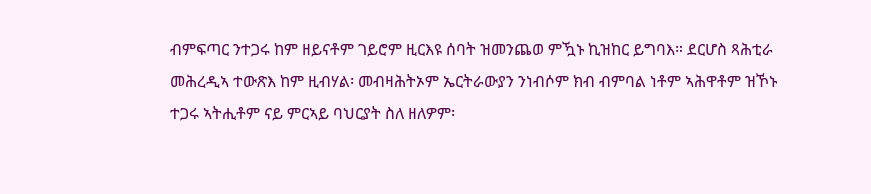ብምፍጣር ንተጋሩ ከም ዘይናቶም ገይሮም ዚርእዩ ሰባት ዝመንጨወ ምዃኑ ኪዝከር ይግባእ። ደርሆስ ጻሕቲራ መሕረዲኣ ተውጽእ ከም ዚብሃል፡ መብዛሕትኦም ኤርትራውያን ንነብሶም ክብ ብምባል ነቶም ኣሕዋቶም ዝኾኑ ተጋሩ ኣትሒቶም ናይ ምርኣይ ባህርያት ስለ ዘለዎም፡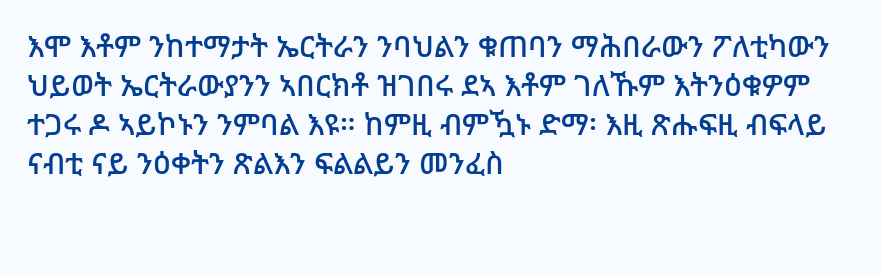እሞ እቶም ንከተማታት ኤርትራን ንባህልን ቁጠባን ማሕበራውን ፖለቲካውን ህይወት ኤርትራውያንን ኣበርክቶ ዝገበሩ ደኣ እቶም ገለኹም እትንዕቁዎም ተጋሩ ዶ ኣይኮኑን ንምባል እዩ። ከምዚ ብምዃኑ ድማ፡ እዚ ጽሑፍዚ ብፍላይ ናብቲ ናይ ንዕቀትን ጽልእን ፍልልይን መንፈስ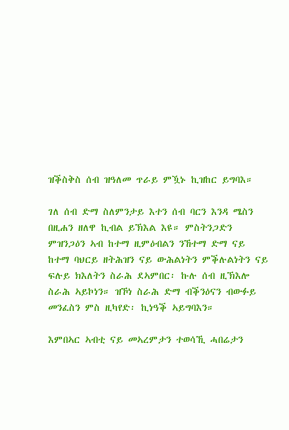ዝቕስቅስ ሰብ ዝዓለመ ጥራይ ምዃኑ ኪዝከር ይግባእ።

ገለ ሰብ ድማ ስለምንታይ እተን ሰብ ባርን እንዳ ሜስን በዚሐን ዘለዋ ኪብል ይኽእል እዩ። ምስትንጋድን ምዝንጋዕን ኣብ ከተማ ዚምዕብልን ንኸተማ ድማ ናይ ከተማ ባህርይ ዘትሕዝን ናይ ውሕልነትን ምቕሉልነትን ናይ ፍሉይ ክእለትን ስራሕ ደኣምበር፡ ኩሉ ሰብ ዚኽእሎ ስራሕ ኣይኮነን። ዝኾነ ስራሕ ድማ ብቕንዕናን ብውፉይ መንፈስን ምስ ዚካየድ፡ ኪነዓቕ ኣይግባእን።

እምበኣር ኣብቲ ናይ መኣረምታን ተወሳኺ ሓበሬታን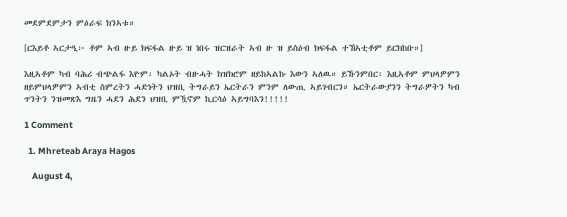መደምደምታን ምዕራፍ ክንኣቱ።

[ርእይቶ ኣርታዒ፦ ቶም ኣብ ዙይ ክፍፋል ዙይ ዝ ነበሩ ዝርዝራት ኣብ ዙ ዝ ይስዕብ ክፍፋል ተኸኣቲቶም ይርክከቡ።]

እዚኣቶም ካብ ባሕሪ ብጭልፋ እዮም፡ ካልኦት ብዙሓት ክዝክሮም ዘይከኣልኩ እውን ኣለዉ። ይኹንምበር፡ እዚኣቶም ምህላዎምን ዘይምህላዎምን ኣብቲ ስምረትን ሓድነትን ህዝቢ ትግራይን ኤርትራን ምንም ለውጢ ኣይገብርን። ኤርትራውያንን ትግራዎትን ካብ ጥንትን ንዝመጽእ ግዜን ሓደን ሕደን ህዝቢ ምዃኖም ኪርሳዕ ኣይግባእን!!!!!

1 Comment

  1. Mhreteab Araya Hagos

    August 4,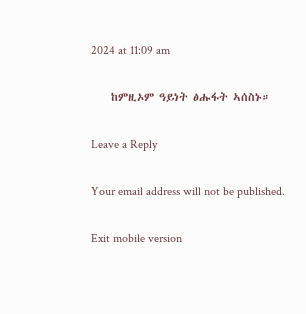2024 at 11:09 am

    ከምዚኦም ዓይነት ፅሑፋት ኣሰስኑ።

Leave a Reply

Your email address will not be published.

Exit mobile version